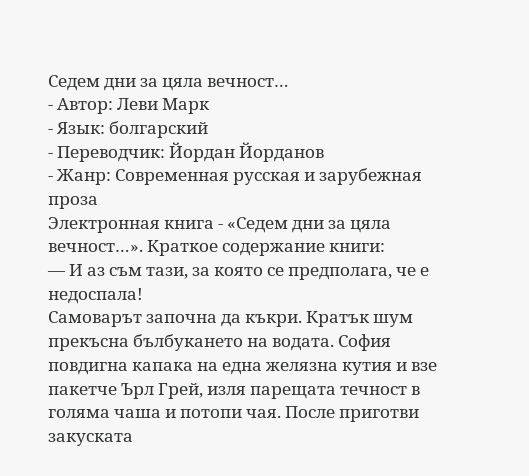Седем дни за цяла вечност…
- Автор: Леви Марк
- Язык: болгарский
- Переводчик: Йордан Йорданов
- Жанр: Современная русская и зарубежная проза
Электронная книга - «Седем дни за цяла вечност…». Краткое содержание книги:
— И аз съм тази, за която се предполага, че е недоспала!
Самоварът започна да къкри. Кратък шум прекъсна бълбукането на водата. София повдигна капака на една желязна кутия и взе пакетче Ърл Грей, изля парещата течност в голяма чаша и потопи чая. После приготви закуската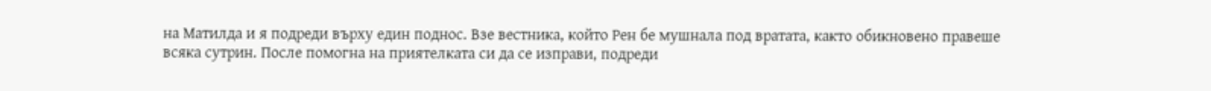на Матилда и я подреди върху един поднос. Взе вестника, който Рен бе мушнала под вратата, както обикновено правеше всяка сутрин. После помогна на приятелката си да се изправи, подреди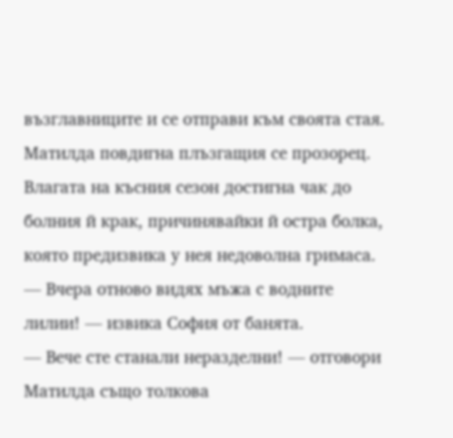възглавниците и се отправи към своята стая. Матилда повдигна плъзгащия се прозорец. Влагата на късния сезон достигна чак до болния й крак, причинявайки й остра болка, която предизвика у нея недоволна гримаса.
— Вчера отново видях мъжа с водните лилии! — извика София от банята.
— Вече сте станали неразделни! — отговори Матилда също толкова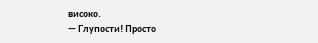високо.
— Глупости! Просто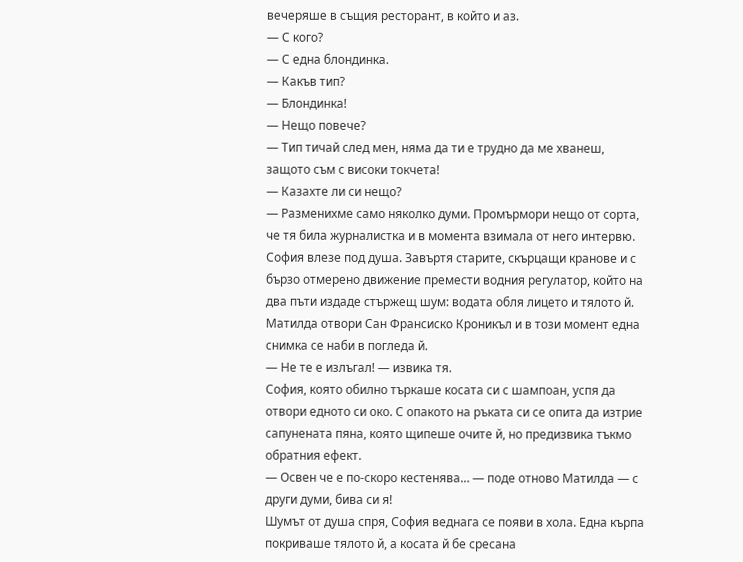вечеряше в същия ресторант, в който и аз.
— С кого?
— С една блондинка.
— Какъв тип?
— Блондинка!
— Нещо повече?
— Тип тичай след мен, няма да ти е трудно да ме хванеш, защото съм с високи токчета!
— Казахте ли си нещо?
— Разменихме само няколко думи. Промърмори нещо от сорта, че тя била журналистка и в момента взимала от него интервю.
София влезе под душа. Завъртя старите, скърцащи кранове и с бързо отмерено движение премести водния регулатор, който на два пъти издаде стържещ шум: водата обля лицето и тялото й. Матилда отвори Сан Франсиско Кроникъл и в този момент една снимка се наби в погледа й.
— Не те е излъгал! — извика тя.
София, която обилно търкаше косата си с шампоан, успя да отвори едното си око. С опакото на ръката си се опита да изтрие сапунената пяна, която щипеше очите й, но предизвика тъкмо обратния ефект.
— Освен че е по-скоро кестенява… — поде отново Матилда — с други думи, бива си я!
Шумът от душа спря, София веднага се появи в хола. Една кърпа покриваше тялото й, а косата й бе сресана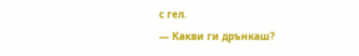с гел.
— Какви ги дрънкаш?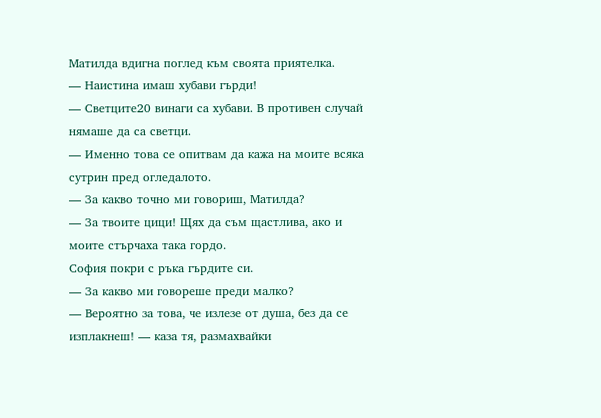Матилда вдигна поглед към своята приятелка.
— Наистина имаш хубави гърди!
— Светците20 винаги са хубави. В противен случай нямаше да са светци.
— Именно това се опитвам да кажа на моите всяка сутрин пред огледалото.
— За какво точно ми говориш, Матилда?
— За твоите цици! Щях да съм щастлива, ако и моите стърчаха така гордо.
София покри с ръка гърдите си.
— За какво ми говореше преди малко?
— Вероятно за това, че излезе от душа, без да се изплакнеш! — каза тя, размахвайки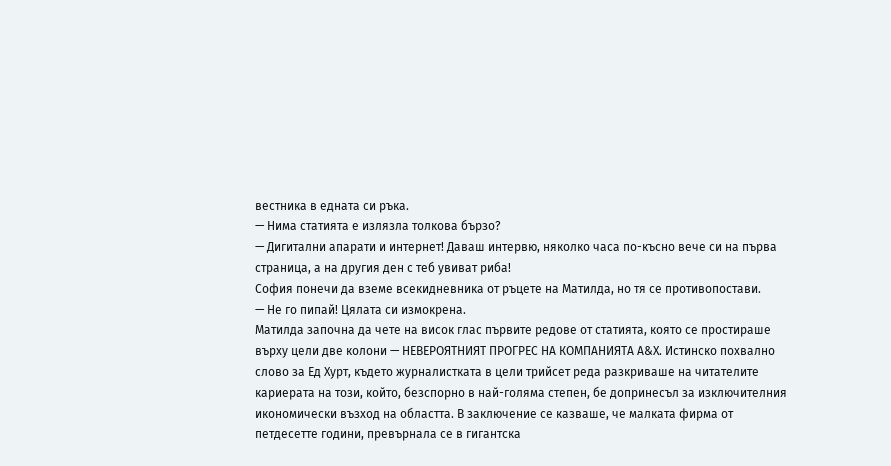вестника в едната си ръка.
— Нима статията е излязла толкова бързо?
— Дигитални апарати и интернет! Даваш интервю, няколко часа по-късно вече си на първа страница, а на другия ден с теб увиват риба!
София понечи да вземе всекидневника от ръцете на Матилда, но тя се противопостави.
— Не го пипай! Цялата си измокрена.
Матилда започна да чете на висок глас първите редове от статията, която се простираше върху цели две колони — НЕВЕРОЯТНИЯТ ПРОГРЕС НА КОМПАНИЯТА А&Х. Истинско похвално слово за Ед Хурт, където журналистката в цели трийсет реда разкриваше на читателите кариерата на този, който, безспорно в най-голяма степен, бе допринесъл за изключителния икономически възход на областта. В заключение се казваше, че малката фирма от петдесетте години, превърнала се в гигантска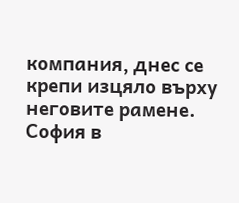компания, днес се крепи изцяло върху неговите рамене.
София в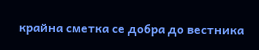крайна сметка се добра до вестника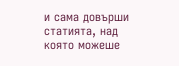и сама довърши статията, над която можеше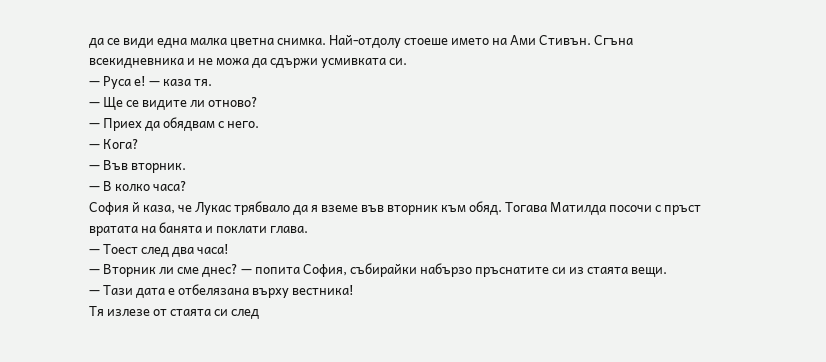да се види една малка цветна снимка. Най-отдолу стоеше името на Ами Стивън. Сгъна всекидневника и не можа да сдържи усмивката си.
— Руса е! — каза тя.
— Ще се видите ли отново?
— Приех да обядвам с него.
— Кога?
— Във вторник.
— В колко часа?
София й каза, че Лукас трябвало да я вземе във вторник към обяд. Тогава Матилда посочи с пръст вратата на банята и поклати глава.
— Тоест след два часа!
— Вторник ли сме днес? — попита София, събирайки набързо пръснатите си из стаята вещи.
— Тази дата е отбелязана върху вестника!
Тя излезе от стаята си след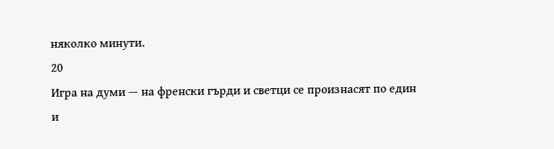няколко минути.
20
Игра на думи — на френски гърди и светци се произнасят по един и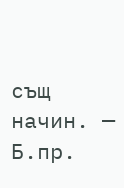същ начин. — Б.пр.